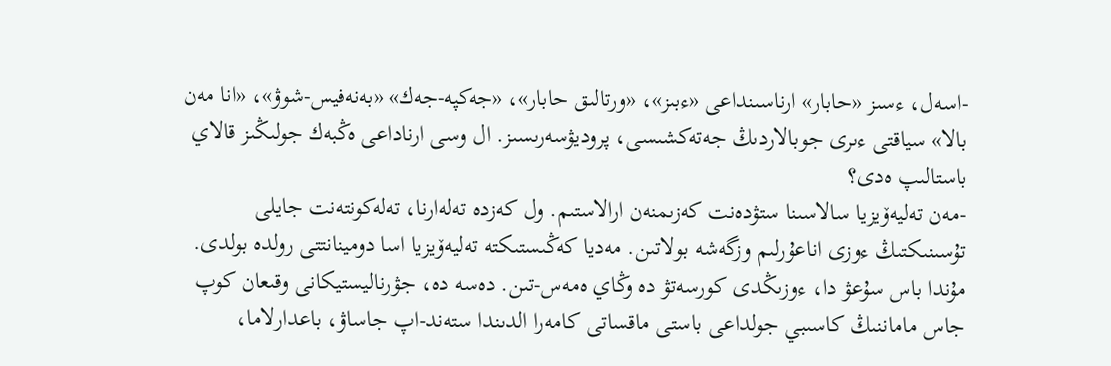-اسەل، ءسىز «حابار» ارناسىنداعى «ءبىز»، «ورتالىق حابار»، «جەكپە-جەك» «بەنەفيس-شوۋ»، «انا مەن بالا» سياقتى ءىرى جوبالاردىڭ جەتەكشىسى، پروديۋسەرىسىز. ال وسى ارناداعى ەڭبەك جولىڭىز قالاي باستالىپ ەدى؟
-مەن تەليەۆيزيا سالاسىنا ستۋدەنت كەزىمنەن ارالاستىم. ول كەزدە تەلەارنا، تەلەكونتەنت جايلى تۇسىنىكتىڭ ءوزى اناعۇرلىم وزگەشە بولاتىن. مەديا كەڭىستىكتە تەليەۆيزيا اسا دومينانتتى رولدە بولدى. مۇندا باس سۇعۋ دا، ءوزىڭدى كورسەتۋ دە وڭاي ەمەس-تىن. دەسە دە، جۋرناليستيكانى وقىعان كوپ جاس ماماننىڭ كاسىبي جولداعى باستى ماقساتى كامەرا الدىندا ستەند-اپ جاساۋ، باعدارلاما،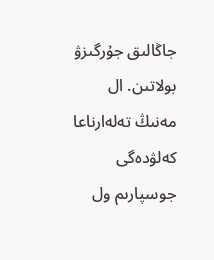جاڭالىق جۇرگىزۋ بولاتىن. ال مەنىڭ تەلەارناعا كەلۋدەگى جوسپارىم ول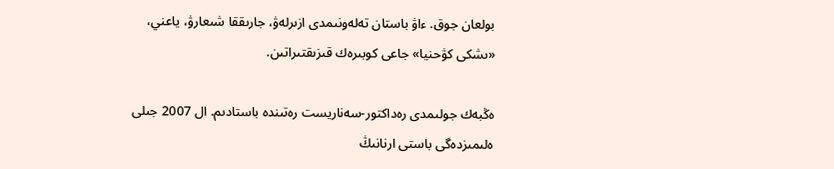بولعان جوق. ءاۋ باستان تەلەونىمدى ازىرلەۋ، جارىققا شىعارۋ، ياعني، «ىشكى كۋحنيا» جاعى كوبىرەك قىزىقتىراتىن.

ەڭبەك جولىمدى رەداكتور-سەناريست رەتىندە باستادىم. ال 2007 جىلى ەلىمىزدەگى باستى ارنانىڭ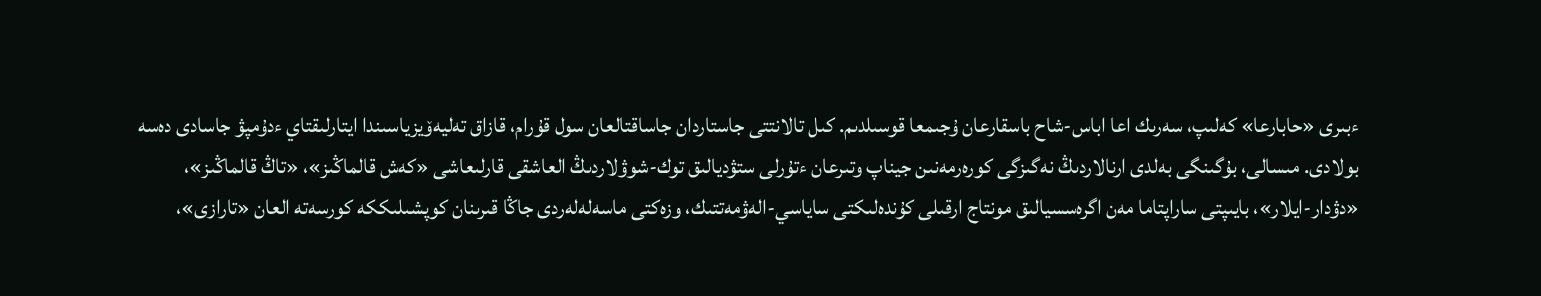ءبىرى «حابارعا» كەلىپ، سەرىك اعا اباس-شاح باسقارعان ۇجىمعا قوسىلدىم. كىل تالانتتى جاستاردان جاساقتالعان سول قۇرام، قازاق تەليەۆيزياسىندا ايتارلىقتاي ءدۇمپۋ جاسادى دەسە بولادى. مىسالى، بۇگىنگى بەلدى ارنالاردىڭ نەگىزگى كورەرمەنىن جيناپ وتىرعان ءتۇرلى ستۋديالىق توك-شوۋلاردىڭ العاشقى قارلىعاشى «كەش قالماڭىز»، «تاڭ قالماڭىز»، «دۋدار-ايلار»، بايىپتى ساراپتاما مەن اگرەسسيالىق مونتاج ارقىلى كۇندەلىكتى ساياسي-الەۋمەتتىك، وزەكتى ماسەلەلەردى جاڭا قىرىنان كوپشىلىككە كورسەتە العان «تارازى»،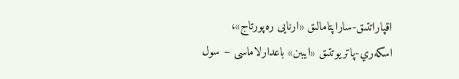اقپاراتتىق-ساراپتامالىق «ارنايى رەپورتاج»، اسكەري-پاتريوتتىق «ايبىن» باعدارلاماسى – سول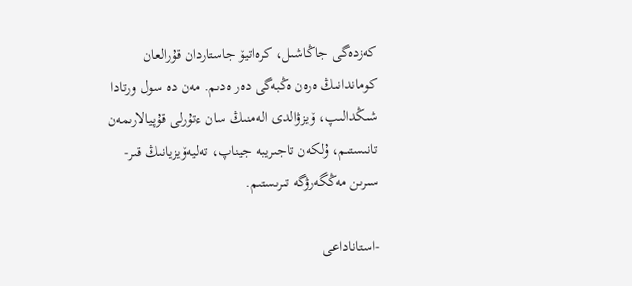كەزدەگى جاڭاشىل، كرەاتيۆ جاستاردان قۇرالعان كوماندانىڭ ەرەن ەڭبەگى دەر ەدىم. مەن دە سول ورتادا شىڭدالىپ، ۆيزۋالدى الەمنىڭ سان ءتۇرلى قۇپيالارىمەن تانىستىم، ۇلكەن تاجىريبە جيناپ، تەليەۆيزيانىڭ قىر-سىرىن مەڭگەرۋگە تىرىستىم.

-استاناداعى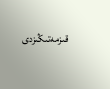قىزمەتىڭىزدى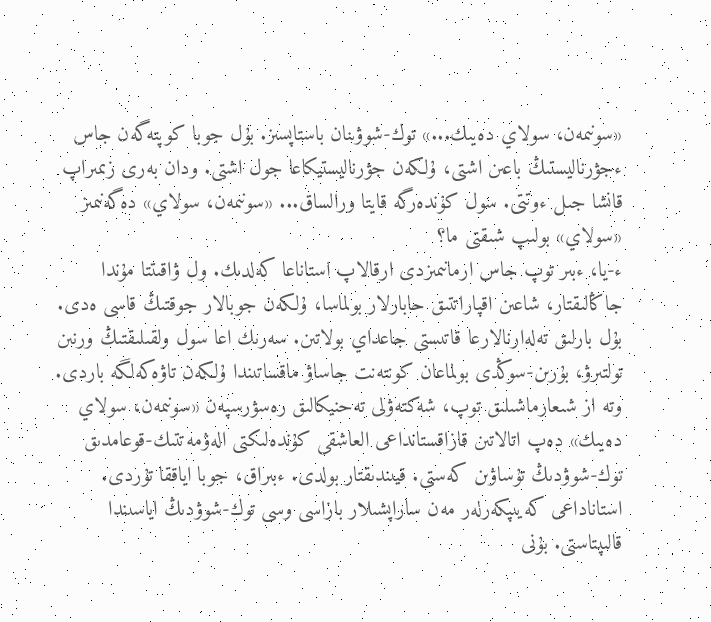«سونىمەن، سولاي دەيىك...» توك-شوۋىنان باستاپسىز. بۇل جوبا كوپتەگەن جاس ءجۋرناليستىڭ باعىن اشتى، ۇلكەن جۋرناليستيكاعا جول اشتى. ودان بەرى زىمىراپ قانشا جىل ءوتتى. سول كۇندەرگە قايتا ورالساق... «سونىمەن، سولاي» دەگەنىمىز «سولاي» بولىپ شىقتى ما؟
ء-يا، ءبىر توپ جاس ارمانىمىزدى ارقالاپ استاناعا كەلدىك. ول ۋاقىتتا مۇندا جاڭالىقتار، شاعىن اقپاراتتىق حابارلار بولماسا، ۇلكەن جوبالار جوقتىڭ قاسى ەدى. بۇل بارلىق تەلەارنالارعا قاتىستى جاعداي بولاتىن. سەرىك اعا سول ولقىلىقتىڭ ورنىن تولتىرۋ، بۇرىن-سوڭدى بولماعان كونتەنت جاساۋ ماقساتىندا ۇلكەن تاۋەكەلگە باردى. وتە از شىعارماشىلىق توپ، شەكتەۋلى تەحنيكالىق رەسۋرسپەن «سونىمەن، سولاي دەيىك» دەپ اتالاتىن قازاقستانداعى العاشقى كۇندەلىكتى الەۋمەتتىك-قوعامدىق توك-شوۋدىڭ تۇساۋىن كەستى. قيىندىقتار بولدى. ءبىراق، جوبا اياققا تۇردى.
استاناداعى كەيىپكەرلەر مەن ساراپشىلار بازاسى وسى توك-شوۋدىڭ اياسىندا قالىپتاستى. بۇنى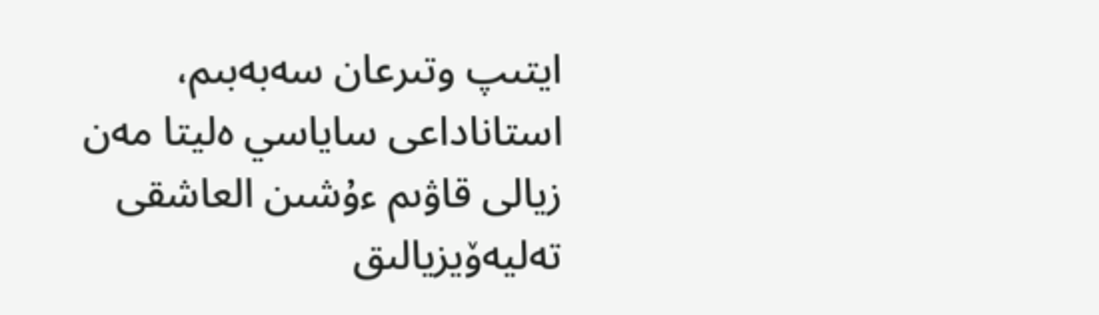ايتىپ وتىرعان سەبەبىم، استاناداعى ساياسي ەليتا مەن زيالى قاۋىم ءۇشىن العاشقى تەليەۆيزيالىق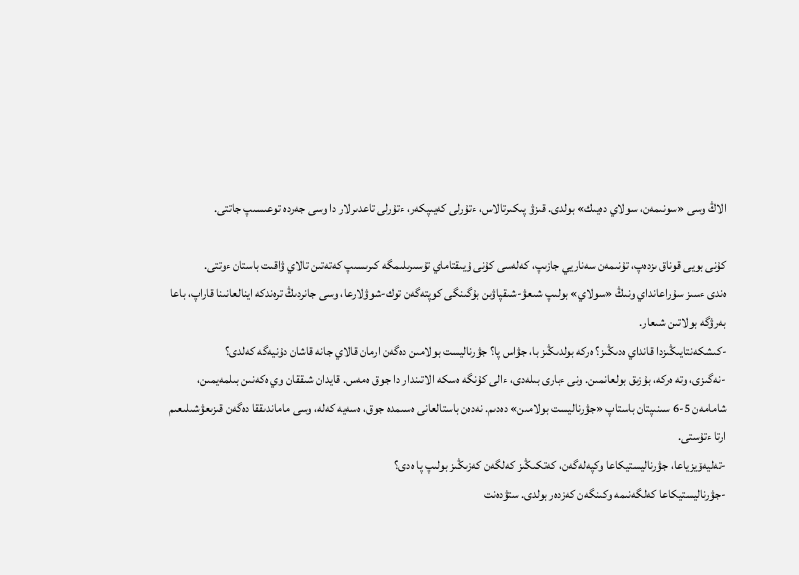الاڭ وسى «سونىمەن، سولاي دەيىك» بولدى. قىزۋ پىكىرتالاس، ءتۇرلى كەيىپكەر، ءتۇرلى تاعدىرلار دا وسى جەردە توعىسىپ جاتتى.

كۇنى بويى قوناق ىزدەپ، تۇنىمەن سەناريي جازىپ، كەلەسى كۇنى ۇيىقتاماي تۇسىرىلىمگە كىرىسىپ كەتەتىن تالاي ۋاقىت باستان ءوتتى.
ەندى ءسىز سۇراعانداي ونىڭ «سولاي» بولىپ شىعۋ-شىقپاۋىن بۇگىنگى كوپتەگەن توك-شوۋلارعا، وسى جانردىڭ ترەندكە اينالعانىنا قاراپ، باعا بەرۋگە بولاتىن شىعار.
-كىشكەنتايىڭىزدا قانداي ەدىڭىز؟ ەركە بولدىڭىز با، جۋاس پا؟ جۋرناليست بولامىن دەگەن ارمان قالاي جانە قاشان دۇنيەگە كەلدى؟
-نەگىزى، وتە ەركە، بۇزىق بولعانمىن. ونى ءبارى بىلەدى، ءالى كۇنگە ەسكە الاتىندار دا جوق ەمەس. قايدان شىققان وي ەكەنىن بىلمەيمىن، شامامەن 5-6 سىنىپتان باستاپ «جۋرناليست بولامىن» دەدىم. نەدەن باستالعانى ەسىمدە جوق، ەسەيە كەلە، وسى ماماندىققا دەگەن قىزىعۋشىلىعىم ارتا ءتۇستى.
-تەليەۆيزياعا، جۋرناليستيكاعا وكپەلەگەن، كەتكىڭىز كەلگەن كەزىڭىز بولىپ پا ەدى؟
-جۋرناليستيكاعا كەلگەنىمە وكىنگەن كەزدەر بولدى. ستۋدەنت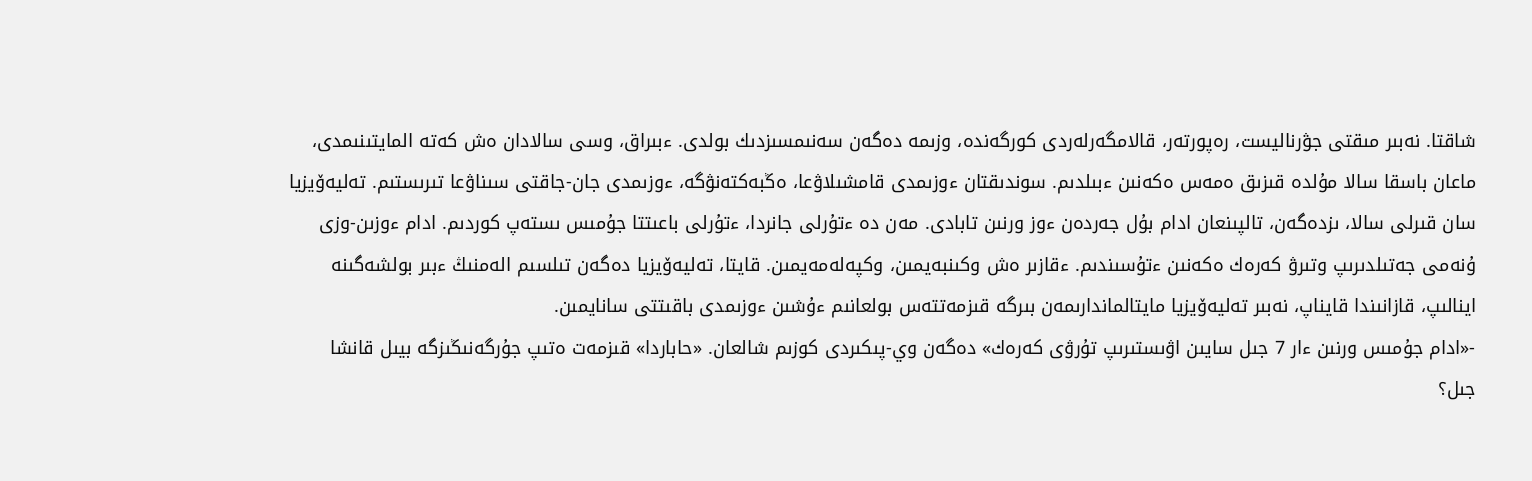شاقتا. نەبىر مىقتى جۋرناليست، رەپورتەر، قالامگەرلەردى كورگەندە، وزىمە دەگەن سەنىمسىزدىك بولدى. ءبىراق، وسى سالادان ەش كەتە المايتىنىمدى، ماعان باسقا سالا مۇلدە قىزىق ەمەس ەكەنىن ءبىلدىم. سوندىقتان ءوزىمدى قامشىلاۋعا، ەڭبەكتەنۋگە، ءوزىمدى جان-جاقتى سىناۋعا تىرىستىم. تەليەۆيزيا سان قىرلى سالا، ىزدەگەن، تالپىنعان ادام بۇل جەردەن ءوز ورنىن تابادى. مەن دە ءتۇرلى جانردا، ءتۇرلى باعىتتا جۇمىس ىستەپ كوردىم. ادام ءوزىن-وزى ۇنەمى جەتىلدىرىپ وتىرۋ كەرەك ەكەنىن ءتۇسىندىم. ءقازىر ەش وكىنبەيمىن، وكپەلەمەيمىن. قايتا، تەليەۆيزيا دەگەن تىلسىم الەمنىڭ ءبىر بولشەگىنە اينالىپ، قازانىندا قايناپ، نەبىر تەليەۆيزيا مايتالماندارىمەن بىرگە قىزمەتتەس بولعانىم ءۇشىن ءوزىمدى باقىتتى سانايمىن.
-«ادام جۇمىس ورنىن ءار 7 جىل سايىن اۋىستىرىپ تۇرۋى كەرەك» دەگەن وي-پىكىردى كوزىم شالعان. «حاباردا» قىزمەت ەتىپ جۇرگەنىڭىزگە بيىل قانشا جىل؟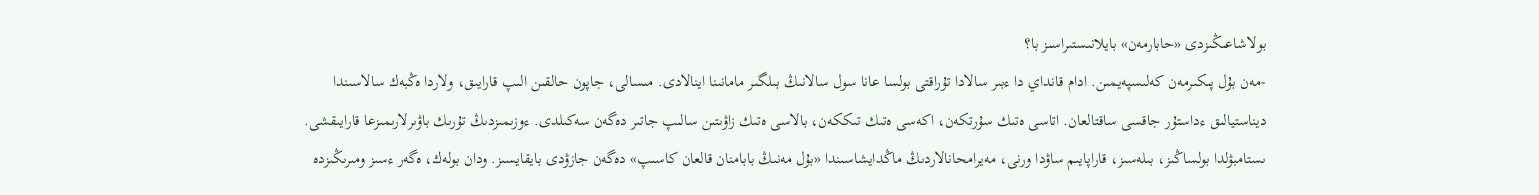بولاشاعىڭىزدى «حابارمەن» بايلانىستىراسىز با؟
-مەن بۇل پىكىرمەن كەلىسپەيمىن. ادام قانداي دا ءبىر سالادا تۇراقتى بولسا عانا سول سالانىڭ بىلگىر مامانىنا اينالادى. مىسالى، جاپون حالقىن الىپ قارايىق، ولاردا ەڭبەك سالاسىندا ديناستيالىق ءداستۇر جاقسى ساقتالعان. اتاسى ەتىك سۇرتكەن، اكەسى ەتىك تىككەن، بالاسى ەتىك زاۋىتىن سالىپ جاتىر دەگەن سەكىلدى. ءوزىمىزدىڭ تۇرىك باۋىرلارىمىزعا قارايىقشى. ىستامبۋلدا بولساڭىز، بىلەسىز، قاراپايىم ساۋدا ورنى، مەيرامحانالاردىڭ ماڭدايشاسىندا «بۇل مەنىڭ بابامنان قالعان كاسىپ» دەگەن جازۋدى بايقايسىز. ودان بولەك، ەگەر ءسىز ومىرىڭىزدە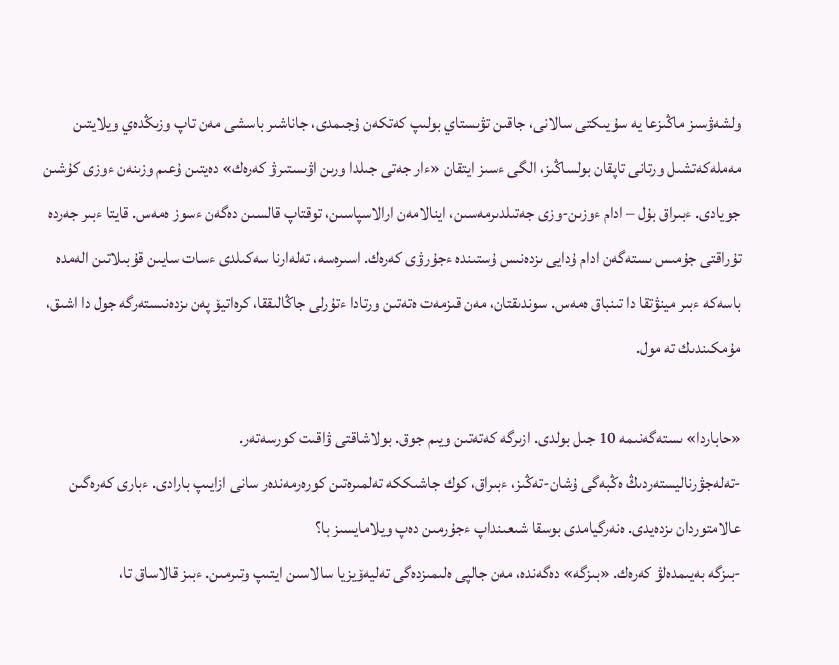ولشەۋسىز ماڭىزعا يە سۇيىكتى سالانى، جاقىن تۋىستاي بولىپ كەتكەن ۇجىمدى، جاناشىر باسشى مەن تاپ وزىڭدەي ويلايتىن مەملەكەتشىل ورتانى تاپقان بولساڭىز، الگى ءسىز ايتقان «ءار جەتى جىلدا ورىن اۋىستىرۋ كەرەك» دەيتىن ۇعىم وزىنەن ءوزى كۇشىن جويادى. ءبىراق بۇل – ادام ءوزىن-وزى جەتىلدىرمەسىن، اينالامەن ارالاسپاسىن، توقتاپ قالسىن دەگەن ءسوز ەمەس. قايتا ءبىر جەردە تۇراقتى جۇمىس ىستەگەن ادام ۇدايى ىزدەنىس ۇستىندە ءجۇرۋى كەرەك. اسىرەسە، تەلەارنا سەكىلدى ءسات سايىن قۇبىلاتىن الەمدە باسەكە ءبىر مينۋتقا دا تىنباق ەمەس. سوندىقتان، مەن قىزمەت ەتەتىن ورتادا ءتۇرلى جاڭالىققا، كرەاتيۆ پەن ىزدەنىستەرگە جول دا اشىق، مۇمكىندىك تە مول.

«حاباردا» ىستەگەنىمە 10 جىل بولدى. ازىرگە كەتەتىن ويىم جوق. بولاشاقتى ۋاقىت كورسەتەر.
-تەلەجۋرناليستەردىڭ ەڭبەگى ۇشان-تەڭىز، ءبىراق، كوك جاشىككە تەلمىرەتىن كورەرمەندەر سانى ازايىپ بارادى. ءبارى كەرەگىن عالامتوردان ىزدەيدى. ەنەرگيامدى بوسقا شىعىنداپ ءجۇرمىن دەپ ويلامايسىز با؟
-بىزگە بەيىمدەلۋ كەرەك. «بىزگە» دەگەندە، مەن جالپى ەلىمىزدەگى تەليەۆيزيا سالاسىن ايتىپ وتىرمىن. ءبىز قالاساق تا،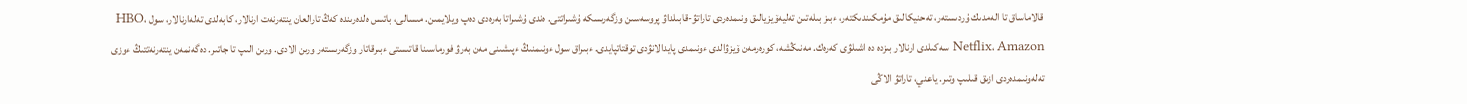قالاماساق تا الەمدىك ۇردىستەر، تەحنيكالىق مۇمكىندىكتەر، ءبىز بىلەتىن تەليەۆيزيالىق ونىمدەردى تاراتۋ-قابىلداۋ پروسەسىن وزگەرىسكە ۇشىراتتى. ەندى ۇشىراتا بەرەدى دەپ ويلايمىن. مىسالى، باتىس ەلدەرىندە كەڭ تارالعان ينتەرنەت ارنالار، كابەلدى تەلەارنالار، سول HBO، Netflix، Amazon سەكىلدى ارنالار بىزدە دە اشىلۋى كەرەك. مەنىڭشە، كورەرمەن ۆيزۋالدى ءونىمدى پايدالانۋدى توقتاتپايدى. ءبىراق سول ءونىمنىڭ ءپىشىنى مەن بەرۋ فورماسىنا قاتىستى ءبىرقاتار وزگەرىستەر ورىن الادى. ورىن الىپ تا جاتىر. دەگەنمەن ينتەرنەتتىڭ ءوزى تەلەونىمدەردى ازىق قىلىپ وتىر. ياعني، تاراتۋ الاڭى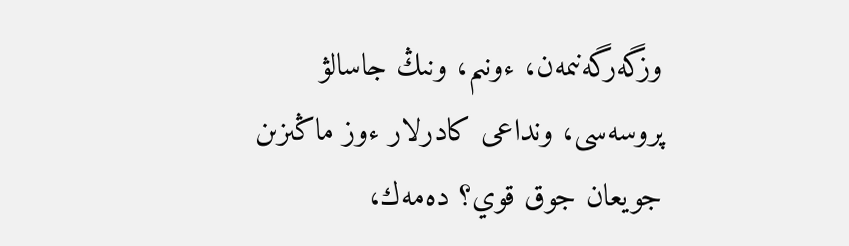وزگەرگەنىمەن، ءونىم، ونىڭ جاسالۋ پروسەسى، ونداعى كادرلار ءوز ماڭىزىن جويعان جوق قوي؟ دەمەك،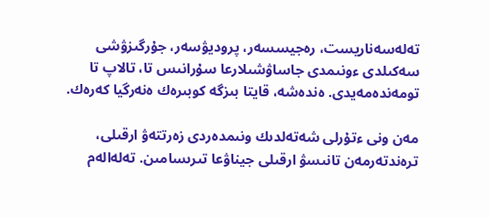تەلەسەناريست، رەجيسسەر، پروديۋسەر، جۇرگىزۋشى سەكىلدى ءونىمدى جاساۋشىلارعا سۇرانىس تا، تالاپ تا تومەندەمەيدى. ەندەشە، قايتا بىزگە كوبىرەك ەنەرگيا كەرەك.

مەن ونى ءتۇرلى شەتەلدىك ونىمدەردى زەرتتەۋ ارقىلى، ترەندتەرمەن تانىسۋ ارقىلى جيناۋعا تىرىسامىن. تەلەالەم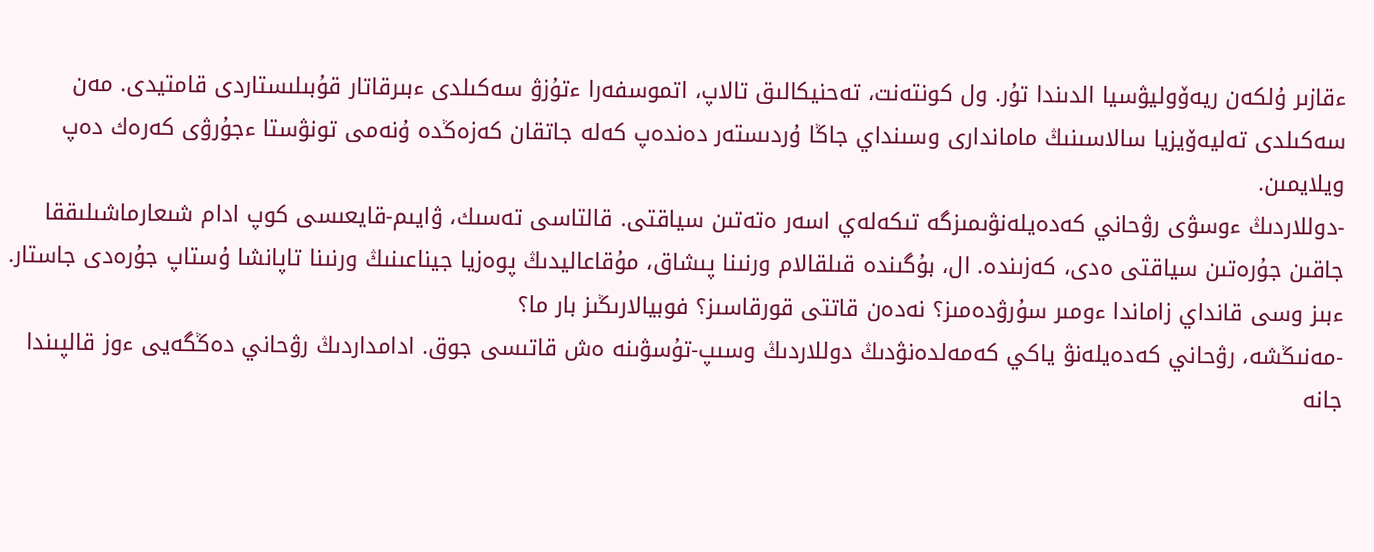ءقازىر ۇلكەن ريەۆوليۋسيا الدىندا تۇر. ول كونتەنت، تەحنيكالىق تالاپ، اتموسفەرا ءتۇزۋ سەكىلدى ءبىرقاتار قۇبىلىستاردى قامتيدى. مەن سەكىلدى تەليەۆيزيا سالاسىنىڭ ماماندارى وسىنداي جاڭا ۇردىستەر دەندەپ كەلە جاتقان كەزەڭدە ۇنەمى تونۋستا ءجۇرۋى كەرەك دەپ ويلايمىن.
-دوللاردىڭ ءوسۋى رۋحاني كەدەيلەنۋىمىزگە تىكەلەي اسەر ەتەتىن سياقتى. قالتاسى تەسىك، ۋايىم-قايعىسى كوپ ادام شىعارماشىلىققا جاقىن جۇرەتىن سياقتى ەدى، كەزىندە. ال، بۇگىندە قىلقالام ورنىنا پىشاق، مۇقاعاليدىڭ پوەزيا جيناعىنىڭ ورنىنا تاپانشا ۇستاپ جۇرەدى جاستار. ءبىز وسى قانداي زاماندا ءومىر سۇرۋدەمىز؟ نەدەن قاتتى قورقاسىز؟ فوبيالارىڭىز بار ما؟
-مەنىڭشە، رۋحاني كەدەيلەنۋ ياكي كەمەلدەنۋدىڭ دوللاردىڭ وسىپ-تۇسۋىنە ەش قاتىسى جوق. ادامداردىڭ رۋحاني دەڭگەيى ءوز قالپىندا جانە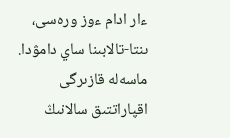ءار ادام ءوز ورەسى، ىنتا-تالابىنا ساي دامۋدا. ماسەلە قازىرگى اقپاراتتىق سالانىڭ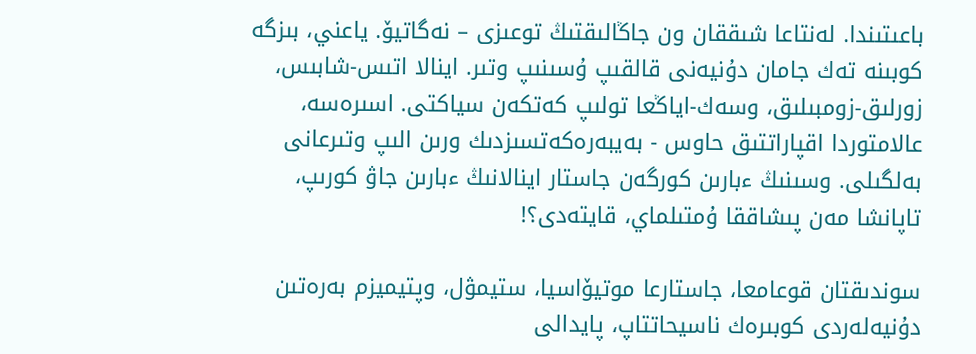باعىتىندا. لەنتاعا شىققان ون جاڭالىقتىڭ توعىزى – نەگاتيۆ. ياعني، بىزگە كوبىنە تەك جامان دۇنيەنى قالقىپ ۇسىنىپ وتىر. اينالا اتىس-شابىس، زورلىق-زومبىلىق، وسەك-اياڭعا تولىپ كەتكەن سياكتى. اسىرەسە، عالامتوردا اقپاراتتىق حاوس - بەيبەرەكەتسىزدىك ورىن الىپ وتىرعانى بەلگىلى. وسىنىڭ ءبارىن كورگەن جاستار اينالانىڭ ءبارىن جاۋ كورىپ، تاپانشا مەن پىشاققا ۇمتىلماي، قايتەدى؟!

سوندىقتان قوعامعا، جاستارعا موتيۆاسيا، ستيمۋل، وپتيميزم بەرەتىن دۇنيەلەردى كوبىرەك ناسيحاتتاپ، پايدالى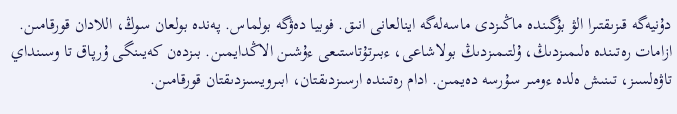دۇنيەگە قىزىقتىرا الۋ بۇگىندە ماڭىزدى ماسەلەگە اينالعانى انىق. فوبيا دەۋگە بولماس. پەندە بولعان سوڭ، اللادان قورقامىن. ازامات رەتىندە ەلىمىزدىڭ، ۇلتىمىزدىڭ بولاشاعى، ءبىرتۇتاستىعى ءۇشىن الاڭدايمىن. بىزدەن كەيىنگى ۇرپاق تا وسىنداي تاۋەلسىز، تىنىش ەلدە ءومىر سۇرسە دەيمىن. ادام رەتىندە ارسىزدىقتان، ابىرويسىزدىقتان قورقامىن.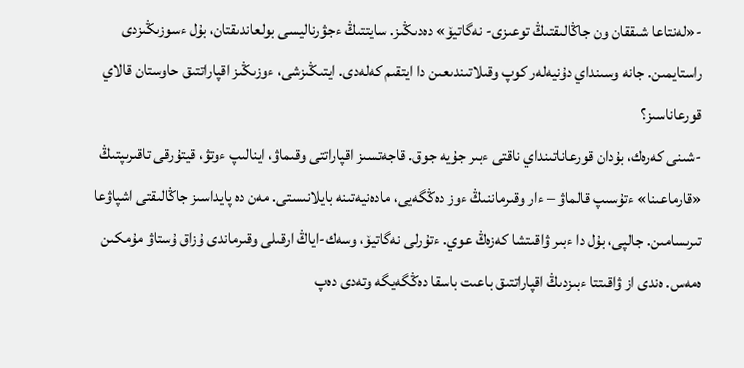-«لەنتاعا شىققان ون جاڭالىقتىڭ توعىزى- نەگاتيۆ» دەدىڭىز. سايتتىڭ ءجۋرناليسى بولعاندىقتان، بۇل ءسوزىڭىزدى راستايمىن. جانە وسىنداي دۇنيەلەر كوپ وقىلاتىندىعىن دا ايتقىم كەلەدى. ايتىڭىزشى، ءوزىڭىز اقپاراتتىق حاوستان قالاي قورعاناسىز؟
-شىنى كەرەك، بۇدان قورعاناتىنداي ناقتى ءبىر جۇيە جوق. قاجەتسىز اقپاراتتى وقىماۋ، اينالىپ ءوتۋ، قيتۇرقى تاقىرىپتىڭ «قارماعىنا» ءتۇسىپ قالماۋ – ءار وقىرماننىڭ ءوز دەڭگەيى، مادەنيەتىنە بايلانىستى. مەن دە پايداسىز جاڭالىقتى اشپاۋعا تىرىسامىن. جالپى، بۇل دا ءبىر ۋاقىتشا كەزەڭ عوي. ءتۇرلى نەگاتيۆ، وسەك-اياڭ ارقىلى وقىرماندى ۇزاق ۇستاۋ مۇمكىن ەمەس. ەندى از ۋاقىتتا ءبىزدىڭ اقپاراتتىق باعىت باسقا دەڭگەيگە وتەدى دەپ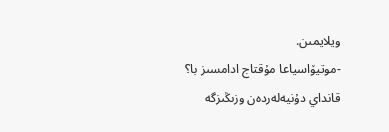ويلايمىن.
-موتيۆاسياعا مۇقتاج ادامسىز با؟ قانداي دۇنيەلەردەن وزىڭىزگە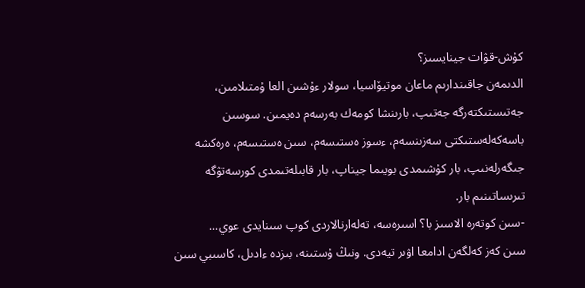كۇش-قۋات جينايسىز؟
الدىمەن جاقىندارىم ماعان موتيۆاسيا، سولار ءۇشىن العا ۇمتىلامىن، جەتىستىكتەرگە جەتىپ، بارىنشا كومەك بەرسەم دەيمىن. سوسىن باسەكەلەستىكتى سەزىنسەم، ءسوز ەستىسەم، سىن ەستىسەم، ەرەكشە جىگەرلەنىپ، بار كۇشىمدى بويىما جيناپ، بار قابىلەتىمدى كورسەتۋگە تىرىساتىنىم بار.
-سىن كوتەرە الاسىز با؟ اسىرەسە، تەلەارنالاردى كوپ سىنايدى عوي...
سىن كەز كەلگەن ادامعا اۋىر تيەدى. ونىڭ ۇستىنە، بىزدە ءادىل، كاسىبي سىن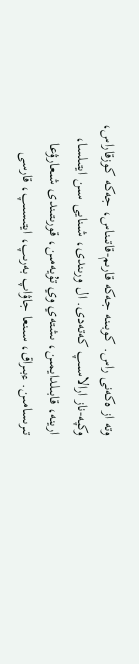وتە از ەكەنى راس. كوبىنە جەكە قارىم-قاتىناس، جەكە كوزقاراس، وكپە-ناز ارالاسىپ كەتەدى. ال ورىندى، شىنايى سىن ايتىلسا، ارينە، قابىلدايمىن، ىشتەي وي تۇيەمىن، قورىتىندى شىعارۋعا تىرىسامىن. ءبىراق، سىنعا جاۋاپ بەرىپ، ايتىسىپ، قارسى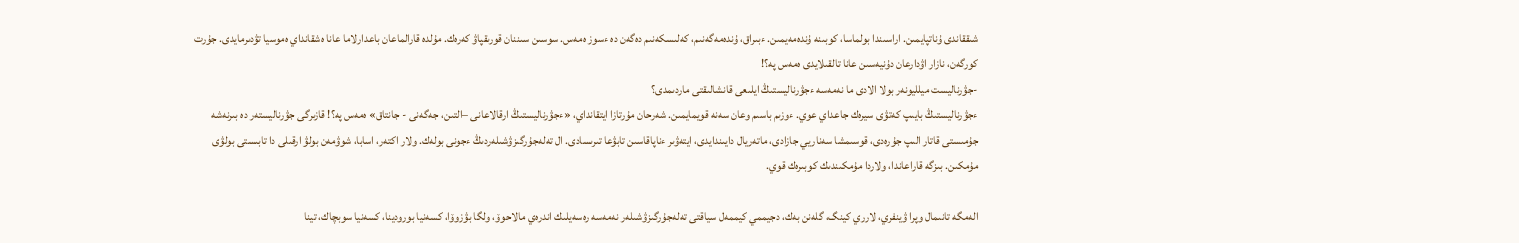شىققاندى ۇناتپايمىن. اراسىندا بولماسا، كوبىنە ۇندەمەيمىن. ءبىراق، ۇندەمەگەنىم، كەلىسكەنىم دەگەن دە ءسوز ەمەس. سوسىن سىننان قورىقپاۋ كەرەك. مۇلدە قارالماعان باعدارلاما عانا ەشقانداي ەموسيا تۋدىرمايدى. جۇرت كورگەن، نازار اۋدارعان دۇنيەسىن عانا تالقىلايدى ەمەس پە؟!
-جۋرناليست ميلليونەر بولا الادى ما نەمەسە ءجۋرناليستىڭ ايلىعى قانشالىقتى ماردىمدى؟
ءجۋرناليستىڭ بايىپ كەتۋى سيرەك جاعداي عوي. ءوزىم باسىم وعان سەنە قويمايمىن. شەرحان مۇرتازا ايتقانداي، «ءجۋرناليستىڭ ارقالاعانى –التىن، جەگەنى - جانتاق» ەمەس پە؟! قازىرگى جۋرناليستەر دە بىرنەشە جۇمىستى قاتار الىپ جۇرەدى، قوسىمشا سەناريي جازادى، ماتەريال دايىندايدى، ايتەۋىر ءناپاقاسىن تابۋعا تىرىسادى. ال تەلەجۇرگىزۋشىلەردىڭ ءجونى بولەك. ولار اكتەر، اسابا، شوۋمەن بولۋ ارقىلى دا تابىستى بولۋى مۇمكىن. بىزگە قاراعاندا، ولاردا مۇمكىندىك كوبىرەك قوي.

الەمگە تانىمال وپرا ۋينفري، لارري كينگ، گلەنن بەك، دجيممي كيممەل سياقتى تەلەجۇرگىزۋشىلەر نەمەسە رەسەيلىك اندرەي مالاحوۆ، ولگا بۋزوۆا، كسەنيا بورودينا، كسەنيا سوبچاك، تينا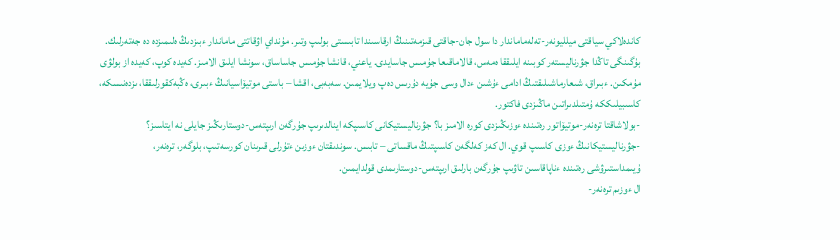كاندەلاكي سياقتى ميلليونەر-تەلەماماندار دا سول جان-جاقتى قىزمەتىنىڭ ارقاسىندا تابىستى بولىپ وتىر. مۇنداي اۋقاتتى ماماندار ءبىزدىڭ ەلىمىزدە دە جەتەرلىك.
بۇگىنگى تاڭدا جۋرناليستەر كوبىنە ايلىققا ەمەس، قالاماقىعا جۇمىس جاسايدى. ياعني، قانشا جۇمىس جاساساق، سونشا ايلىق الامىز. كەيدە كوپ، كەيدە از بولۋى مۇمكىن. ءبىراق، شىعارماشىلىقتىڭ ادامى ءۇشىن ءدال وسى جۇيە دۇرىس دەپ ويلايمىن. سەبەبى، اقشا – باستى موتيۆاسيانىڭ ءبىرى، ەڭبەكقورلىققا، ىزدەنىسكە، كاسىبيلىككە ۇمتىلدىراتىن ماڭىزدى فاكتور.
-بولاشاقتا ترەنەر-موتيۆاتور رەتىندە ءوزىڭىزدى كورە الامىز با؟ جۋرناليستيكانى كاسىپكە اينالدىرىپ جۇرگەن ارىپتەس-دوستارىڭىز جايلى نە ايتاسىز؟
-جۋرناليستيكانىڭ ءوزى كاسىپ قوي. ال كەز كەلگەن كاسىپتىڭ ماقساتى – تابىس. سوندىقتان ءوزىن ءتۇرلى قىرىنان كورسەتىپ، بلوگەر، ترەنەر، ۇيىمداستىرۋشى رەتىندە ءناپاقاسىن تاۋىپ جۇرگەن بارلىق ارىپتەس-دوستارىمدى قولدايمىن.
ال ءوزىم ترەنەر-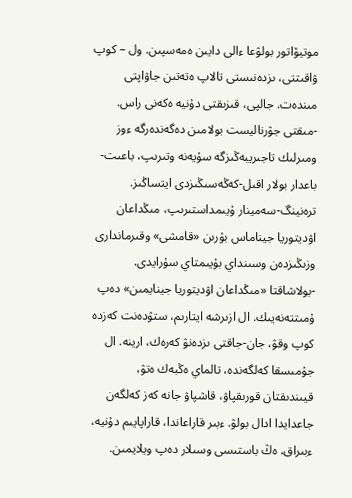موتيۆاتور بولۋعا ءالى دايىن ەمەسپىن. ول – كوپ ۋاقىتتى، ىزدەنىستى تالاپ ەتەتىن جاۋاپتى مىندەت. جالپى، قىزىقتى دۇنيە ەكەنى راس.
-مىقتى جۋرناليست بولامىن دەگەندەرگە ءوز ومىرلىك تاجىريبەڭىزگە سۇيەنە وتىرىپ، باعىت-باعدار بولار اقىل-كەڭەسىڭىزدى ايتساڭىز. ترەنينگ-سەمينار ۇيىمداستىرىپ، مىڭداعان اۋديتوريا جيناماس بۇرىن «قامشى» وقىرماندارى وزىڭىزدەن وسىنداي بۇيىمتاي سۇرايدى.
-بولاشاقتا «مىڭداعان اۋديتوريا جينايمىن» دەپ ۇمىتتەنەيىك. ال ازىرشە ايتارىم، ستۋدەنت كەزدە كوپ وقۋ، جان-جاقتى ىزدەنۋ كەرەك، ارينە. ال جۇمىسقا كەلگەندە، تالماي ەڭبەك ەتۋ، قيىندىقتان قورىقپاۋ، قاشپاۋ جانە كەز كەلگەن جاعدايدا ادال بولۋ. ءبىر قاراعاندا، قاراپايىم دۇنيە، ءبىراق، ەڭ باستىسى وسىلار دەپ ويلايمىن.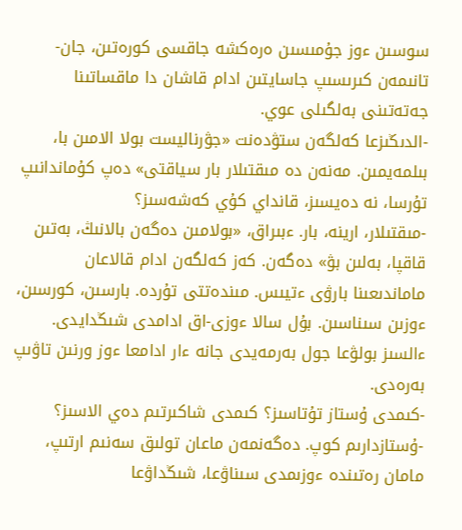سوسىن ءوز جۇمىسىن ەرەكشە جاقسى كورەتىن، جان-تانىمەن كىرىسىپ جاسايتىن ادام قاشان دا ماقساتىنا جەتەتىنى بەلگىلى عوي.
-الدىڭىزعا كەلگەن ستۋدەنت «جۋرناليست بولا الامىن با، بىلمەيمىن. مەنەن دە مىقتىلار بار سياقتى» دەپ كۇماندانىپ تۇرسا، نە دەيسىز، قانداي كۇي كەشەسىز؟
-مىقتىلار، ارينە، بار. ءبىراق، «بولامىن دەگەن بالانىڭ، بەتىن قاقپا، بەلىن بۋ» دەگەن. كەز كەلگەن ادام قالاعان ماماندىعىنا بارۋى ءتيىس. مىندەتتى تۇردە. بارسىن، كورسىن، ءوزىن سىناسىن. بۇل سالا ءوزى-اق ادامدى شىڭدايدى. ءالسىز بولۋعا جول بەرمەيدى جانە ءار ادامعا ءوز ورنىن تاۋىپ بەرەدى.
-كىمدى ۇستاز تۇتاسىز؟ كىمدى شاكىرتىم دەي الاسىز؟
-ۇستازدارىم كوپ. دەگەنمەن ماعان تولىق سەنىم ارتىپ، مامان رەتىندە ءوزىمدى سىناۋعا، شىڭداۋعا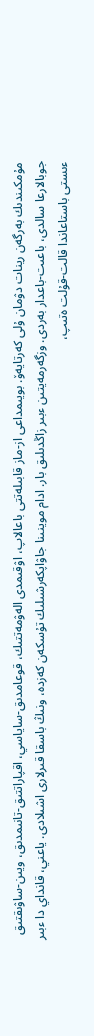مۇمكىندىك بەرگەن رينات دۋمان ۇلى كەرتايەۆ. بويىمداعى از-ماز قابىلەتتى باعالاپ، اۋقىمدى الەۋمەتتىك، قوعامدىق-ساياسي، اقپاراتتىق-تانىمدىق، ويىن-ساۋىقتىق جوبالارعا سالدى، باعىت-باعدار بەردى. وزگەرمەيتىن ءبىر زاڭدىلىق بار. ادام موينىنا جاۋاپكەرشىلىك تۇسكەن كەزدە، ونىڭ باسقا قىرلارى اشىلادى. ياعني، قانداي دا ءبىر ءىستى باستاعاندا قالت-قۇلت ەتىپ،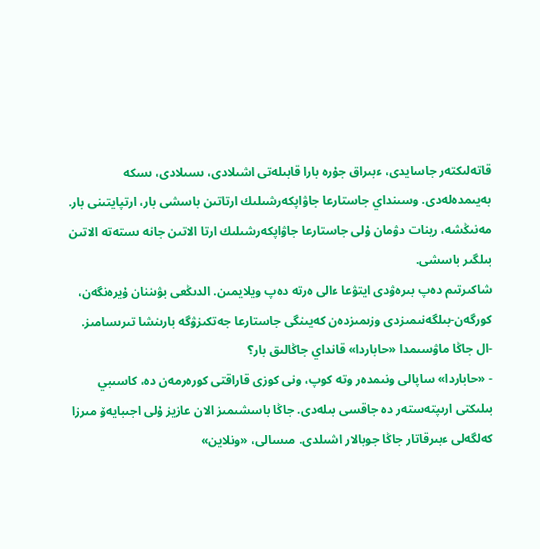قاتەلىكتەر جاسايدى، ءبىراق جۇرە بارا قابىلەتى اشىلادى، ىسىلادى، ىسكە بەيىمدەلەدى. وسىنداي جاستارعا جاۋاپكەرشىلىك ارتاتىن باسشى بار، ارتپايتىنى بار. مەنىڭشە، رينات دۋمان ۇلى جاستارعا جاۋاپكەرشىلىك ارتا الاتىن جانە ىستەتە الاتىن بىلگىر باسشى.
شاكىرتىم دەپ بىرەۋدى ايتۋعا ءالى ەرتە دەپ ويلايمىن. الدىڭعى بۋىننان ۇيرەنگەن، كورگەن-بىلگەنىمىزدى وزىمىزدەن كەيىنگى جاستارعا جەتكىزۋگە بارىنشا تىرىسامىز.
-ال جاڭا ماۋسىمدا «حاباردا» قانداي جاڭالىق بار؟
- «حاباردا» ساپالى ونىمدەر وتە كوپ، ونى كوزى قاراقتى كورەرمەن دە، كاسىبي بىلىكتى ارىپتەستەر دە جاقسى بىلەدى. جاڭا باسشىمىز الان عازيز ۇلى اجىبايەۆ مىرزا كەلگەلى ءبىرقاتار جاڭا جوبالار اشىلدى. مىسالى، «ونلاين»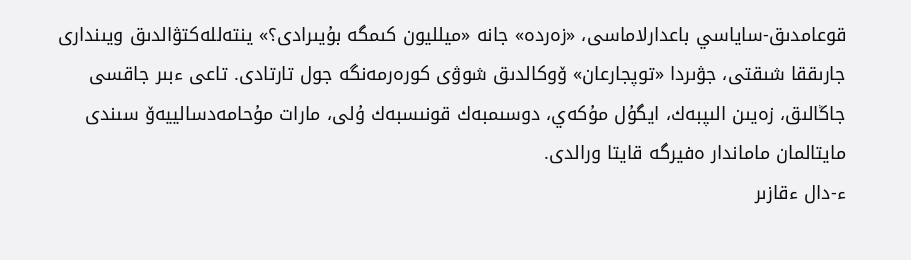قوعامدىق-ساياسي باعدارلاماسى، «زەردە» جانە «ميلليون كىمگە بۇيىرادى؟» ينتەللەكتۋالدىق ويىندارى جارىققا شىقتى، جۋىردا «توپجارعان» ۆوكالدىق شوۋى كورەرمەنگە جول تارتادى. تاعى ءبىر جاقسى جاڭالىق، زەيىن الىپبەك، ايگۇل مۇكەي، دوسىمبەك قونىسبەك ۇلى، مارات مۇحامەدسالييەۆ سىندى مايتالمان ماماندار ەفيرگە قايتا ورالدى.
ء-دال ءقازىر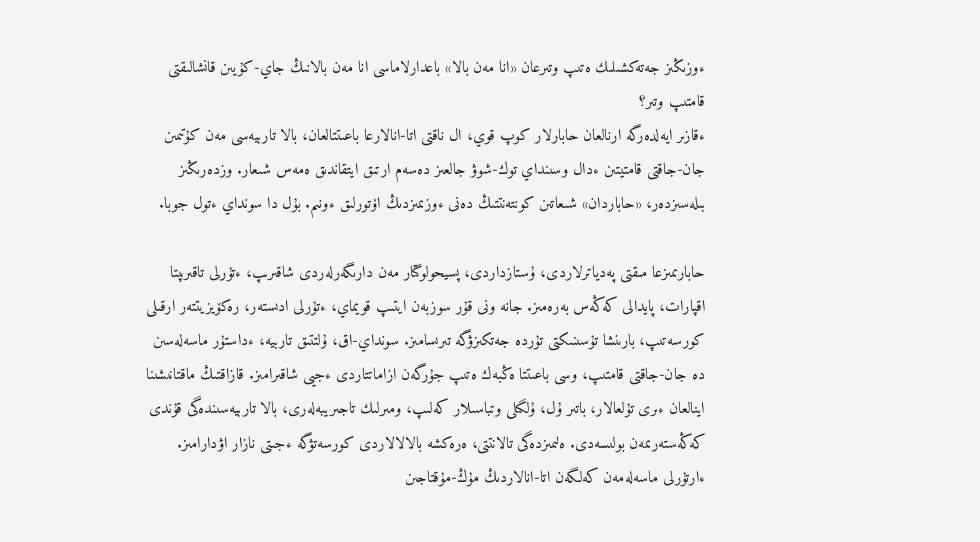ءوزىڭىز جەتەكشىلىك ەتىپ وتىرعان «انا مەن بالا» باعدارلاماسى انا مەن بالانىڭ جاي-كۇيىن قانشالىقتى قامتىپ وتىر؟
ءقازىر ايەلدەرگە ارنالعان حابارلار كوپ قوي، ال ناقتى اتا-انالارعا باعىتتالعان، بالا تاربيەسى مەن كۇتىمىن جان-جاقتى قامتيتىن ءدال وسىنداي توك-شوۋ جالعىز دەسەم ارتىق ايتقاندىق ەمەس شىعار. وزدەرىڭىز بىلەسىزدەر، «حاباردان» شىعاتىن كونتەنتتىڭ دەنى ءوزىمىزدىڭ اۆتورلىق ءونىم. بۇل دا سونداي ءتول جوبا.

حابارىمىزعا مىقتى پەدياترلاردى، ۇستازداردى، پسيحولوگتار مەن دارىگەرلەردى شاقىرىپ، ءتۇرلى تاقىرىپتا اقپارات، پايدالى كەڭەس بەرەمىز. جانە ونى قۇر سوزبەن ايتىپ قويماي، ءتۇرلى ادىستەر، رەكۆيزيتتەر ارقىلى كورسەتىپ، بارىنشا تۇسىنىكتى تۇردە جەتكىزۋگە تىرىسامىز. سونداي-اق، ۇلتتىق تاربيە، ءداستۇر ماسەلەسىن دە جان-جاقتى قامتىپ، وسى باعىتتا ەڭبەك ەتىپ جۇرگەن ازاماتتاردى ءجيى شاقىرامىز. قازاقتىڭ ماقتانىشىنا اينالعان ءىرى تۇلعالار، باتىر ۇل، ۇلگىلى وتباسىلار كەلىپ، ومىرلىك تاجىريبەلەرى، بالا تاربيەسىندەگى قۇندى كەڭەستەرىمەن بولىسەدى. ەلىمىزدەگى تالانتتى، ەرەكشە بالالالاردى كورسەتۋگە ءجىتى نازار اۋدارامىز. ءارتۇرلى ماسەلەمەن كەلگەن اتا-انالاردىڭ مۇڭ-مۇقتاجىن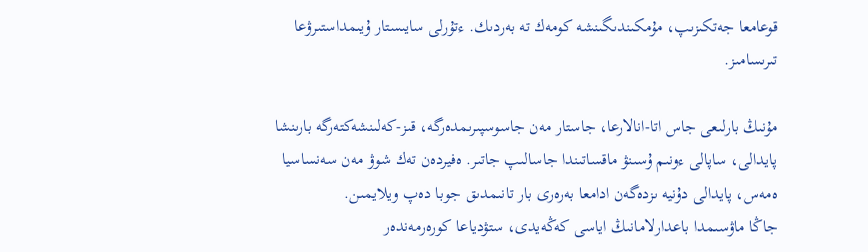قوعامعا جەتكىزىپ، مۇمكىندىگىنشە كومەك تە بەردىك. ءتۇرلى سايىستار ۇيىمداستىرۋعا تىرىسامىز.

مۇنىڭ بارلىعى جاس اتا-انالارعا، جاستار مەن جاسوسپىرىمدەرگە، قىز-كەلىنشەكتەرگە بارىنشا پايدالى، ساپالى ءونىم ۇسىنۋ ماقساتىندا جاسالىپ جاتىر. ەفيردەن تەك شوۋ مەن سەنساسيا ەمەس، پايدالى دۇنيە ىزدەگەن ادامعا بەرەرى بار تانىمدىق جوبا دەپ ويلايمىن.
جاڭا ماۋسىمدا باعدارلامانىڭ اياسى كەڭەيدى، ستۋدياعا كورەرمەندەر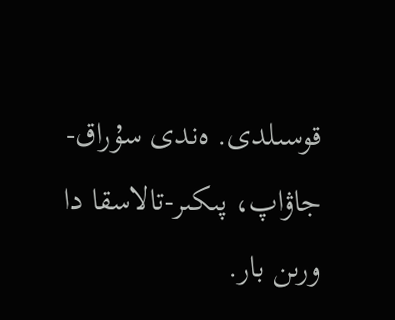قوسىلدى. ەندى سۇراق-جاۋاپ، پىكىر-تالاسقا دا ورىن بار.